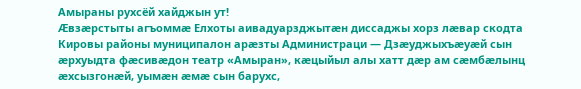Амыраны рухсёй хайджын ут!
Æвзæрстыты агъоммæ Елхоты аивадуарзджытæн диссаджы хорз лæвар скодта Кировы районы муниципалон арæзты Администраци — Дзæуджыхъæуæй сын æрхуыдта фæсивæдон театр «Амыран», кæцыйыл алы хатт дæр ам сæмбæлынц æхсызгонæй, уымæн æмæ сын барухс,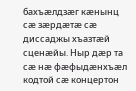бахъæлдзæг кæнынц сæ зæрдæтæ сæ диссаджы хъазтæй сценæйы. Ныр дæр та сæ нæ фæфыдæнхъæл кодтой сæ концертон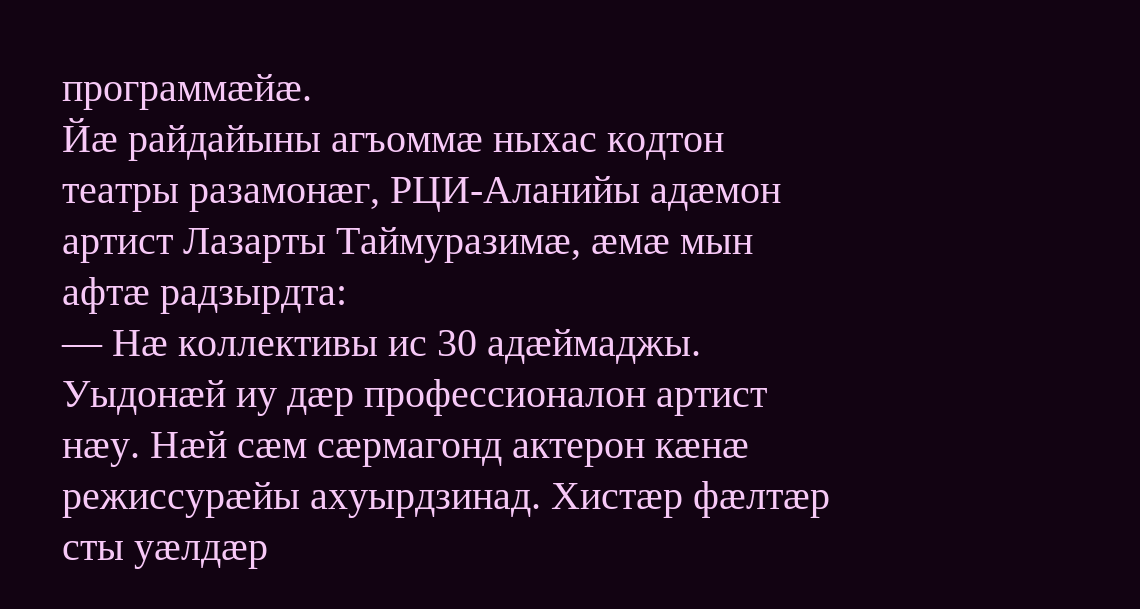программæйæ.
Йæ райдайыны агъоммæ ныхас кодтон театры разамонæг, РЦИ-Аланийы адæмон артист Лазарты Таймуразимæ, æмæ мын афтæ радзырдта:
— Нæ коллективы ис 30 адæймаджы. Уыдонæй иу дæр профессионалон артист нæу. Нæй сæм сæрмагонд актерон кæнæ режиссурæйы ахуырдзинад. Хистæр фæлтæр сты уæлдæр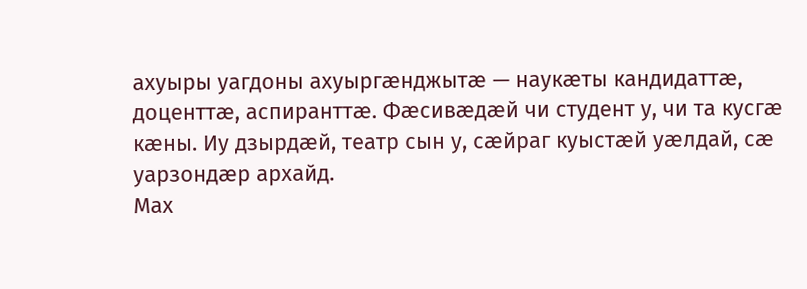ахуыры уагдоны ахуыргæнджытæ — наукæты кандидаттæ, доценттæ, аспиранттæ. Фæсивæдæй чи студент у, чи та кусгæ кæны. Иу дзырдæй, театр сын у, сæйраг куыстæй уæлдай, сæ уарзондæр архайд.
Мах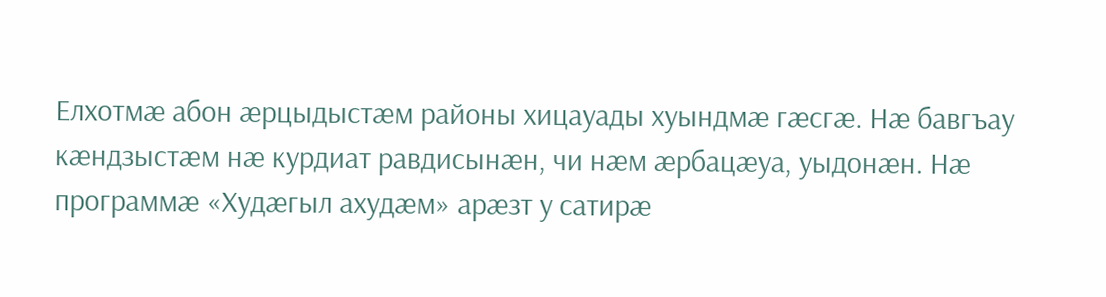Елхотмæ абон æрцыдыстæм районы хицауады хуындмæ гæсгæ. Нæ бавгъау кæндзыстæм нæ курдиат равдисынæн, чи нæм æрбацæуа, уыдонæн. Нæ программæ «Худæгыл ахудæм» арæзт у сатирæ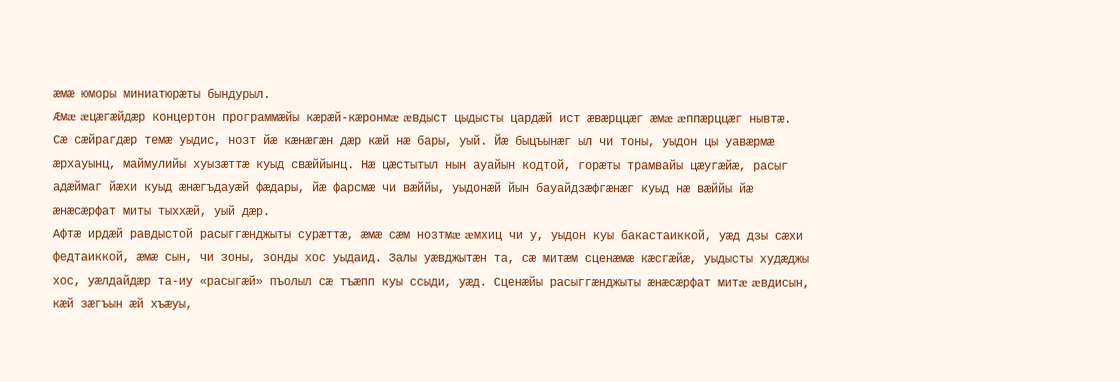æмæ юморы миниатюрæты бындурыл.
Æмæ æцæгæйдæр концертон программæйы кæрæй-кæронмæ æвдыст цыдысты цардæй ист æвæрццæг æмæ æппæрццæг нывтæ. Сæ сæйрагдæр темæ уыдис, нозт йæ кæнæгæн дæр кæй нæ бары, уый. Йæ быцъынæг ыл чи тоны, уыдон цы уавæрмæ æрхауынц, маймулийы хуызæттæ куыд свæййынц. Нæ цæстытыл нын ауайын кодтой, горæты трамвайы цæугæйæ, расыг адæймаг йæхи куыд æнæгъдауæй фæдары, йæ фарсмæ чи вæййы, уыдонæй йын бауайдзæфгæнæг куыд нæ вæййы йæ æнæсæрфат миты тыххæй, уый дæр.
Афтæ ирдæй равдыстой расыггæнджыты сурæттæ, æмæ сæм нозтмæ æмхиц чи у, уыдон куы бакастаиккой, уæд дзы сæхи федтаиккой, æмæ сын, чи зоны, зонды хос уыдаид. Залы уæвджытæн та, сæ митæм сценæмæ кæсгæйæ, уыдысты худæджы хос, уæлдайдæр та-иу «расыгæй» пъолыл сæ тъæпп куы ссыди, уæд. Сценæйы расыггæнджыты æнæсæрфат митæ æвдисын, кæй зæгъын æй хъæуы,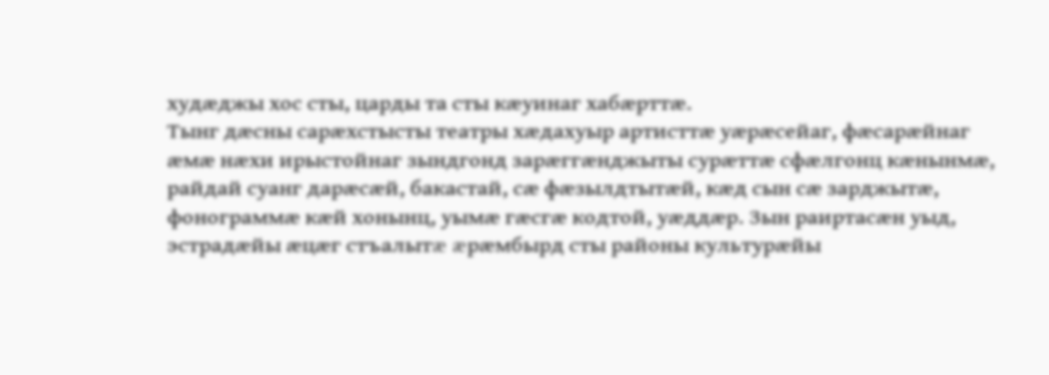худæджы хос сты, царды та сты кæуинаг хабæрттæ.
Тынг дæсны сарæхстысты театры хæдахуыр артисттæ уæрæсейаг, фæсарæйнаг æмæ нæхи ирыстойнаг зындгонд зарæггæнджыты сурæттæ сфæлгонц кæнынмæ, райдай суанг дарæсæй, бакастай, сæ фæзылдтытæй, кæд сын сæ зарджытæ, фонограммæ кæй хонынц, уымæ гæсгæ кодтой, уæддæр. Зын раиртасæн уыд, эстрадæйы æцæг стъалытæ æрæмбырд сты районы культурæйы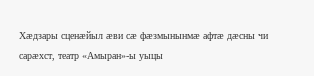Хæдзары сценæйыл æви сæ фæзмынынмæ афтæ дæсны чи сарæхст, театр «Амыран»-ы уыцы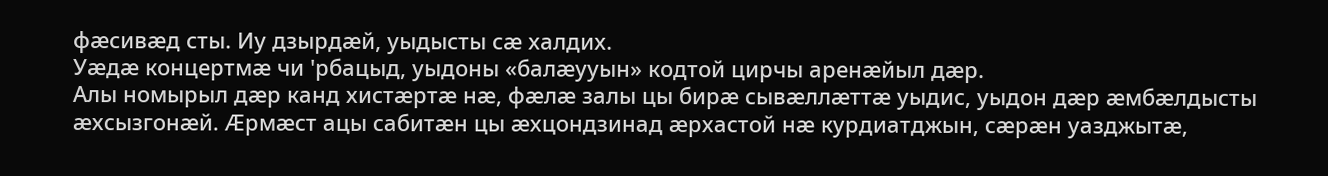фæсивæд сты. Иу дзырдæй, уыдысты сæ халдих.
Уæдæ концертмæ чи 'рбацыд, уыдоны «балæууын» кодтой цирчы аренæйыл дæр.
Алы номырыл дæр канд хистæртæ нæ, фæлæ залы цы бирæ сывæллæттæ уыдис, уыдон дæр æмбæлдысты æхсызгонæй. Æрмæст ацы сабитæн цы æхцондзинад æрхастой нæ курдиатджын, сæрæн уазджытæ,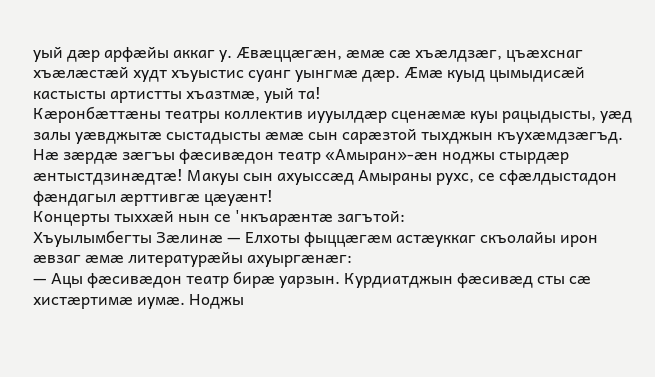уый дæр арфæйы аккаг у. Æвæццæгæн, æмæ сæ хъæлдзæг, цъæхснаг хъæлæстæй худт хъуыстис суанг уынгмæ дæр. Æмæ куыд цымыдисæй кастысты артистты хъазтмæ, уый та!
Кæронбæттæны театры коллектив иууылдæр сценæмæ куы рацыдысты, уæд залы уæвджытæ сыстадысты æмæ сын сарæзтой тыхджын къухæмдзæгъд.
Нæ зæрдæ зæгъы фæсивæдон театр «Амыран»-æн ноджы стырдæр æнтыстдзинæдтæ! Макуы сын ахуыссæд Амыраны рухс, се сфæлдыстадон фæндагыл æрттивгæ цæуæнт!
Концерты тыххæй нын се 'нкъарæнтæ загътой:
Хъуылымбегты Зæлинæ — Елхоты фыццæгæм астæуккаг скъолайы ирон æвзаг æмæ литературæйы ахуыргæнæг:
— Ацы фæсивæдон театр бирæ уарзын. Курдиатджын фæсивæд сты сæ хистæртимæ иумæ. Ноджы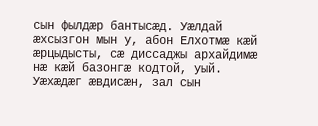сын фылдæр бантысæд. Уæлдай æхсызгон мын у, абон Елхотмæ кæй æрцыдысты, сæ диссаджы архайдимæ нæ кæй базонгæ кодтой, уый. Уæхæдæг æвдисæн, зал сын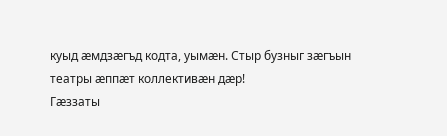куыд æмдзæгъд кодта, уымæн. Стыр бузныг зæгъын театры æппæт коллективæн дæр!
Гæззаты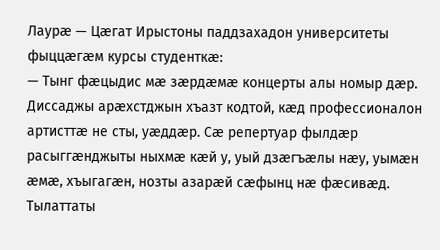Лаурæ — Цæгат Ирыстоны паддзахадон университеты фыццæгæм курсы студенткæ:
— Тынг фæцыдис мæ зæрдæмæ концерты алы номыр дæр. Диссаджы арæхстджын хъазт кодтой, кæд профессионалон артисттæ не сты, уæддæр. Сæ репертуар фылдæр расыггæнджыты ныхмæ кæй у, уый дзæгъæлы нæу, уымæн æмæ, хъыгагæн, нозты азарæй сæфынц нæ фæсивæд.
Тылаттаты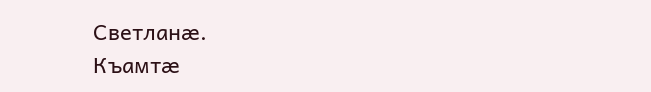Светланæ.
Къамтæ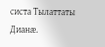систа Тылаттаты Дианæ.